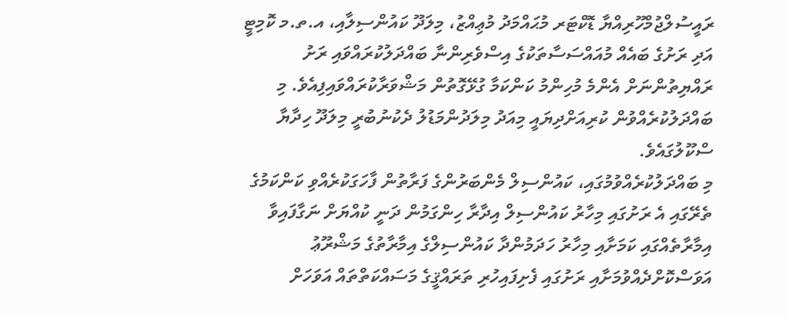ރައީސުލްޖުމްހޫރިއްޔާ ޑޮކްޓަރ މުޙައްމަދު މުޢިއްޒު، މިލަދޫ ކައުންސިލާއި، އ.ތ.މ ކޮމިޓީ އަދި ރަށުގެ ބައެއް މުއައްސަސާތަކުގެ އިސްވެރިންނާ ބައްދަލުކުރައްވައި ރަށު ރައްޔިތުންނަށް އެންމެ މުހިންމު ކަންކަމާ ގުޅޭގޮތުން މަޝްވަރާކުރައްވައިފިއެވެ. މި ބައްދަލުކުރެއްވުން ކުރިއަށްދިޔައީ މިއަދު މިލަދުންމަޑުލު ދެކުނުބުރީ މިލަދޫ ހިދާޔާ ސްކޫލުގައެވެ.
މި ބައްދަލުކުރެއްވުމުގައި، ކައުންސިލް މެންބަރުންގެ ފަރާތުން ފާހަގަކުރެއްވި ކަންކަމުގެ ތެރޭގައި އެ ރަށުގައި މިހާރު ކައުންސިލް އިދާރާ ހިންގަމުން ދަނީ ކުއްޔަށް ނަގާފައިވާ އިމާރާތެއްގައި ކަމަށާއި މިހާރު ހަދަމުންދާ ކައުންސިލްގެ އިމާރާތުގެ މަޝްރޫޢު އަވަސްކޮށްދެއްވުމަށާއި ރަށުގައި ފެށިފައިހުރި ތަރައްޤީގެ މަސައްކަތްތައް އަވަހަށް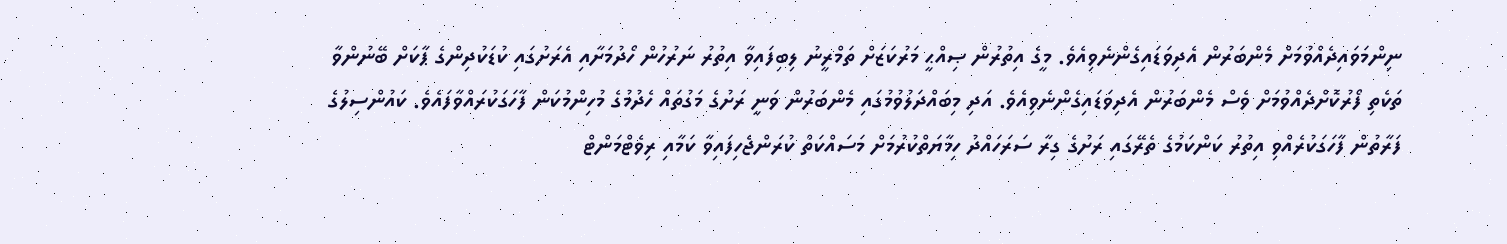ނިންމަވައިދެއްވުމަށް މެންބަރުން އެދިވަޑައިގެންނެވިއެވެ. މީގެ އިތުރުން ޞިއްޙީ މަރުކަޒަށް ތަމްރީނު ލިބިފައިވާ އިތުރު ނަރުހުން ހޯދުމަށާއި އެރަށުގައި ކުޑަކުދިންގެ ޕާކަށް ބޭނުންވާ ތަކެތި ފޯރުކޮށްދެއްވުމަށް ވެސް މެންބަރުން އެދިވަޑައިގެންނެވިއެވެ. އަދި މިބައްދަލުވުމުގައި މެންބަރުން ވަނީ ރަށުގެ މަގުތައް ހެދުމުގެ މުހިންމުކަން ފާހަގަކުރައްވާފައެވެ. ކައުންސިލުގެ ފަރާތުން ފާހަގަކުރެއްވި އިތުރު ކަންކަމުގެ ތެރޭގައި ރަށުގެ ގިރާ ސަރަހައްދު ހިމާޔަތްކުރުމަށް މަސައްކަތް ކުރަންޖެހިފައިވާ ކަމާއި ރިވެޓްމަންޓް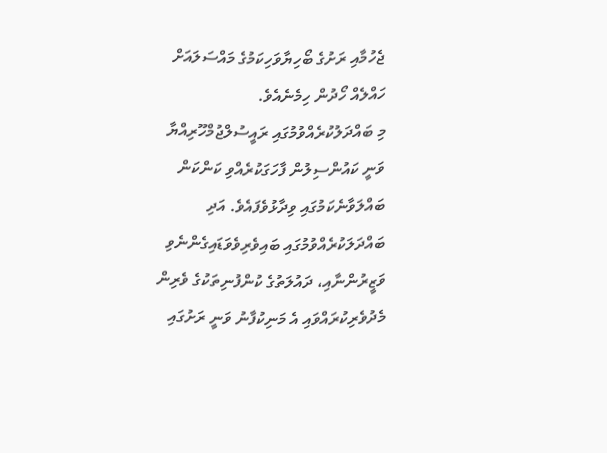ޖެހުމާއި ރަށުގެ ބޯހިޔާވަހިކަމުގެ މައްސަލައަށް ހައްލެއް ހޯދުން ހިމެނެއެވެ.
މި ބައްދަލުކުރެއްވުމުގައި ރައީސުލްޖުމްހޫރިއްޔާ ވަނީ ކައުންސިލުން ފާހަގަކުރެއްވި ކަންކަން ބައްލަވާނެކަމުގައި ވިދާޅުވެފައެވެ. އަދި ބައްދަލަކުރެއްވުމުގައި ބައިވެރިވެވަޑައިގެންނެވި ވަޒީރުންނާއި، ދައުލަތުގެ ކުންފުނިތަކުގެ ވެރިން މެދުވެރިކުރައްވައި އެ މަނިކުފާނު ވަނީ ރަށުގައި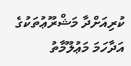ކުރިއަށްދާ މަޝްރޫޢުތަކުގެ އަދާހަމަ މަޢުލޫމާތު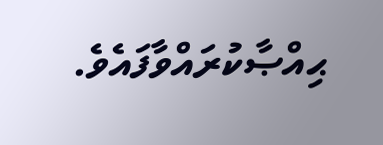ޙިއްޞާކުރައްވާފައެވެ.